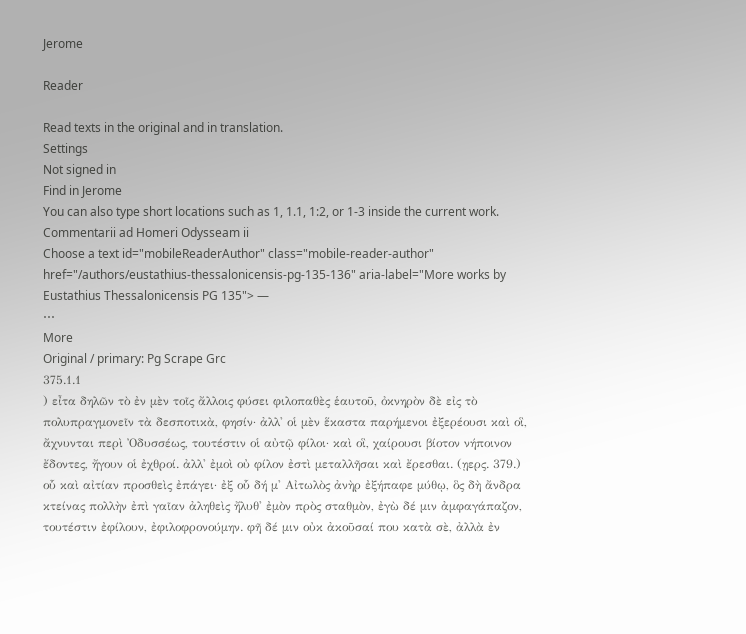Jerome

Reader

Read texts in the original and in translation.
Settings
Not signed in
Find in Jerome
You can also type short locations such as 1, 1.1, 1:2, or 1-3 inside the current work.
Commentarii ad Homeri Odysseam ii
Choose a text id="mobileReaderAuthor" class="mobile-reader-author" href="/authors/eustathius-thessalonicensis-pg-135-136" aria-label="More works by Eustathius Thessalonicensis PG 135"> —
⋯
More
Original / primary: Pg Scrape Grc
375.1.1
) εἶτα δηλῶν τὸ ἐν μὲν τοῖς ἄλλοις φύσει φιλοπαθὲς ἑαυτοῦ, ὀκνηρὸν δὲ εἰς τὸ πολυπραγμονεῖν τὰ δεσποτικὰ, φησίν· ἀλλ' οἱ μὲν ἕκαστα παρήμενοι ἐξερέουσι καὶ οἳ, ἄχνυνται περὶ Ὀδυσσέως, τουτέστιν οἱ αὐτῷ φίλοι· καὶ οἳ, χαίρουσι βίοτον νήποινον ἔδοντες, ἤγουν οἱ ἐχθροί. ἀλλ' ἐμοὶ οὐ φίλον ἐστὶ μεταλλῆσαι καὶ ἔρεσθαι. (ῃερς. 379.) οὗ καὶ αἰτίαν προσθεὶς ἐπάγει· ἐξ οὗ δή μ' Αἰτωλὸς ἀνὴρ ἐξήπαφε μύθῳ, ὃς δὴ ἄνδρα κτείνας πολλὴν ἐπὶ γαῖαν ἀληθεὶς ἤλυθ' ἐμὸν πρὸς σταθμὸν, ἐγὼ δέ μιν ἀμφαγάπαζον, τουτέστιν ἐφίλουν, ἐφιλοφρονούμην. φῆ δέ μιν οὐκ ἀκοῦσαί που κατὰ σὲ, ἀλλὰ ἐν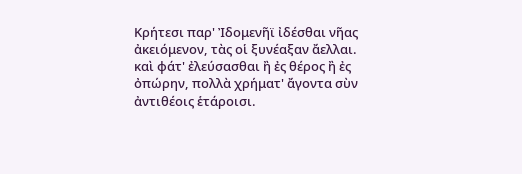Κρήτεσι παρ' Ἰδομενῆϊ ἰδέσθαι νῆας ἀκειόμενον, τὰς οἱ ξυνέαξαν ἄελλαι. καὶ φάτ' ἐλεύσασθαι ἢ ἐς θέρος ἢ ἐς ὀπώρην, πολλὰ χρήματ' ἄγοντα σὺν ἀντιθέοις ἑτάροισι.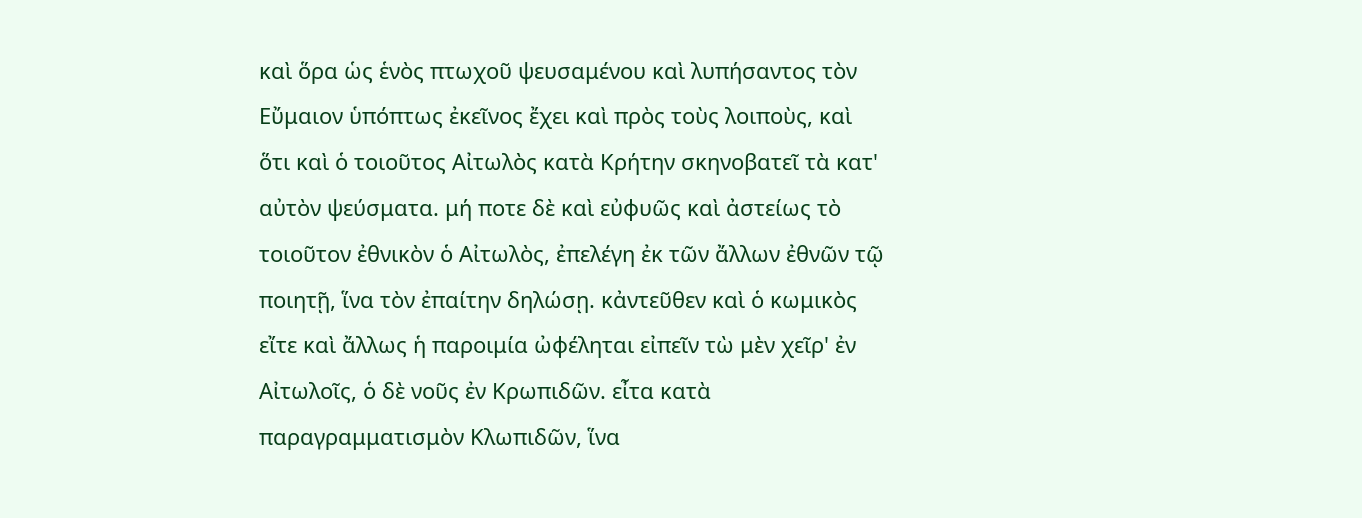καὶ ὅρα ὡς ἑνὸς πτωχοῦ ψευσαμένου καὶ λυπήσαντος τὸν Εὔμαιον ὑπόπτως ἐκεῖνος ἔχει καὶ πρὸς τοὺς λοιποὺς, καὶ ὅτι καὶ ὁ τοιοῦτος Αἰτωλὸς κατὰ Κρήτην σκηνοβατεῖ τὰ κατ' αὐτὸν ψεύσματα. μή ποτε δὲ καὶ εὐφυῶς καὶ ἀστείως τὸ τοιοῦτον ἐθνικὸν ὁ Αἰτωλὸς, ἐπελέγη ἐκ τῶν ἄλλων ἐθνῶν τῷ ποιητῇ, ἵνα τὸν ἐπαίτην δηλώσῃ. κἀντεῦθεν καὶ ὁ κωμικὸς εἴτε καὶ ἄλλως ἡ παροιμία ὠφέληται εἰπεῖν τὼ μὲν χεῖρ' ἐν Αἰτωλοῖς, ὁ δὲ νοῦς ἐν Κρωπιδῶν. εἶτα κατὰ παραγραμματισμὸν Κλωπιδῶν, ἵνα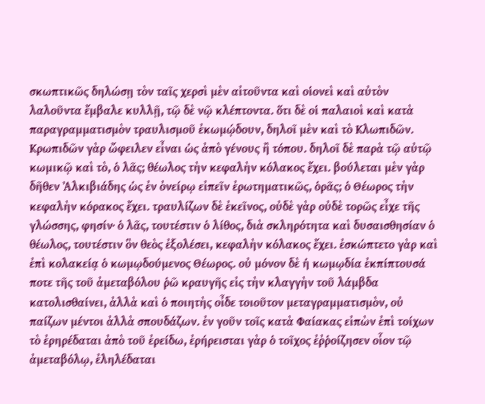σκωπτικῶς δηλώσῃ τὸν ταῖς χερσὶ μὲν αἰτοῦντα καὶ οἱονεὶ καὶ αὐτὸν λαλοῦντα ἔμβαλε κυλλῇ, τῷ δὲ νῷ κλέπτοντα. ὅτι δὲ οἱ παλαιοὶ καὶ κατὰ παραγραμματισμὸν τραυλισμοῦ ἐκωμῴδουν, δηλοῖ μὲν καὶ τὸ Κλωπιδῶν. Κρωπιδῶν γὰρ ὤφειλεν εἶναι ὡς ἀπὸ γένους ἢ τόπου. δηλοῖ δὲ παρὰ τῷ αὐτῷ κωμικῷ καὶ τὸ, ὁ λᾶς; θέωλος τὴν κεφαλὴν κόλακος ἔχει. βούλεται μὲν γὰρ δῆθεν Ἀλκιβιάδης ὡς ἐν ὀνείρῳ εἰπεῖν ἐρωτηματικῶς, ὁρᾶς; ὁ Θέωρος τὴν κεφαλὴν κόρακος ἔχει. τραυλίζων δὲ ἐκεῖνος, οὐδὲ γὰρ οὐδὲ τορῶς εἶχε τῆς γλώσσης, φησίν· ὁ λᾶς, τουτέστιν ὁ λίθος, διὰ σκληρότητα καὶ δυσαισθησίαν ὁ θέωλος, τουτέστιν ὃν θεὸς ἐξολέσει, κεφαλὴν κόλακος ἔχει. ἐσκώπτετο γὰρ καὶ ἐπὶ κολακείᾳ ὁ κωμῳδούμενος Θέωρος. οὐ μόνον δὲ ἡ κωμῳδία ἐκπίπτουσά ποτε τῆς τοῦ ἀμεταβόλου ῥῶ κραυγῆς εἰς τὴν κλαγγὴν τοῦ λάμβδα κατολισθαίνει, ἀλλὰ καὶ ὁ ποιητὴς οἶδε τοιοῦτον μεταγραμματισμὸν, οὐ παίζων μέντοι ἀλλὰ σπουδάζων. ἐν γοῦν τοῖς κατὰ Φαίακας εἰπὼν ἐπὶ τοίχων τὸ ἐρηρέδαται ἀπὸ τοῦ ἐρείδω, ἐρήρεισται γὰρ ὁ τοῖχος ἐῤῥοίζησεν οἷον τῷ ἀμεταβόλῳ, ἐληλέδαται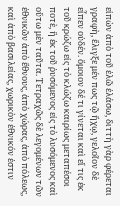εἰπὼν ἀπὸ τοῦ ἐλῶ ἐλάσω, διττὴ γὰρ φέρεται γραφὴ, ἔλιγξε μέν πως τῷ ἤχῳ, γελοῖον δὲ εἶπεν οὐδέν. ὅμοιον δέ τι γίνεται καὶ εἴ τις ἐκ τοῦ κρώζω εἰς τὸ κλώζω καιρίως μεταπέσοι ποτὲ, ἢ ἐκ τοῦ ῥυσόμενος εἰς τὸ λυσόμενος καὶ οὕτω μὲν ταῦτα. Τετραχῶς δὲ λεγομένων τῶν ἐθνικῶν ἀπὸ ἔθνους, ἀπὸ χώρας, ἀπὸ πόλεως, καὶ ἀπὸ βασιλείας, χωρικὸν ἐθνικόν ἐστιν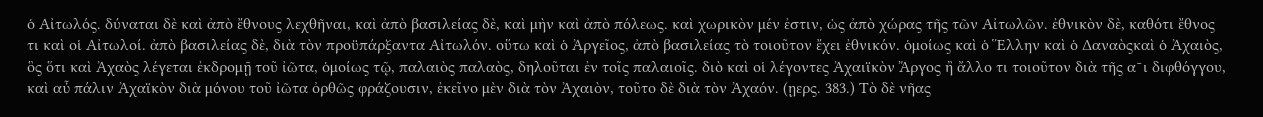ὁ Αἰτωλός. δύναται δὲ καὶ ἀπὸ ἔθνους λεχθῆναι, καὶ ἀπὸ βασιλείας δὲ, καὶ μὴν καὶ ἀπὸ πόλεως. καὶ χωρικὸν μέν ἐστιν, ὡς ἀπὸ χώρας τῆς τῶν Αἰτωλῶν. ἐθνικὸν δὲ, καθότι ἔθνος τι καὶ οἱ Αἰτωλοί. ἀπὸ βασιλείας δὲ, διὰ τὸν προϋπάρξαντα Αἰτωλόν. οὕτω καὶ ὁ Ἀργεῖος, ἀπὸ βασιλείας τὸ τοιοῦτον ἔχει ἐθνικόν. ὁμοίως καὶ ὁ Ἕλλην καὶ ὁ Δαναὸςκαὶ ὁ Ἀχαιὸς, ὃς ὅτι καὶ Ἀχαὸς λέγεται ἐκδρομῇ τοῦ ἰῶτα, ὁμοίως τῷ, παλαιὸς παλαὸς, δηλοῦται ἐν τοῖς παλαιοῖς. διὸ καὶ οἱ λέγοντες Ἀχαιϊκὸν Ἄργος ἢ ἄλλο τι τοιοῦτον διὰ τῆς αˉι διφθόγγου, καὶ αὖ πάλιν Ἀχαϊκὸν διὰ μόνου τοῦ ἰῶτα ὀρθῶς φράζουσιν, ἐκεῖνο μὲν διὰ τὸν Ἀχαιὸν, τοῦτο δὲ διὰ τὸν Ἀχαόν. (ῃερς. 383.) Τὸ δὲ νῆας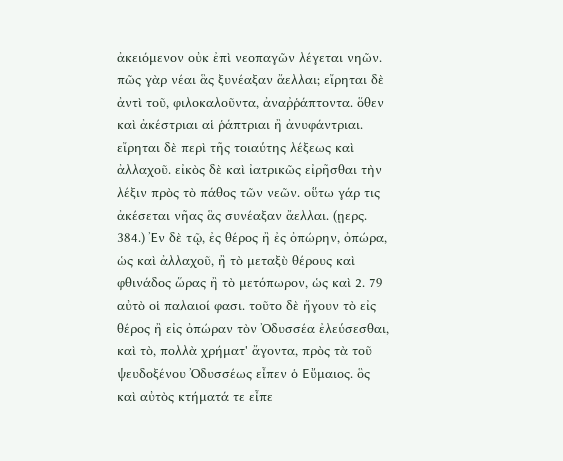ἀκειόμενον οὐκ ἐπὶ νεοπαγῶν λέγεται νηῶν. πῶς γὰρ νέαι ἃς ξυνέαξαν ἄελλαι; εἴρηται δὲ ἀντὶ τοῦ, φιλοκαλοῦντα, ἀναῤῥάπτοντα. ὅθεν καὶ ἀκέστριαι αἱ ῥάπτριαι ἢ ἀνυφάντριαι. εἴρηται δὲ περὶ τῆς τοιαύτης λέξεως καὶ ἀλλαχοῦ. εἰκὸς δὲ καὶ ἰατρικῶς εἰρῆσθαι τὴν λέξιν πρὸς τὸ πάθος τῶν νεῶν. οὕτω γάρ τις ἀκέσεται νῆας ἃς συνέαξαν ἄελλαι. (ῃερς. 384.) Ἐν δὲ τῷ, ἐς θέρος ἢ ἐς ὀπώρην, ὀπώρα, ὡς καὶ ἀλλαχοῦ, ἢ τὸ μεταξὺ θέρους καὶ φθινάδος ὥρας ἢ τὸ μετόπωρον, ὡς καὶ 2. 79 αὐτὸ οἱ παλαιοί φασι. τοῦτο δὲ ἤγουν τὸ εἰς θέρος ἢ εἰς ὀπώραν τὸν Ὀδυσσέα ἐλεύσεσθαι, καὶ τὸ, πολλὰ χρήματ' ἄγοντα, πρὸς τὰ τοῦ ψευδοξένου Ὀδυσσέως εἶπεν ὁ Εὔμαιος. ὃς καὶ αὐτὸς κτήματά τε εἶπε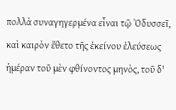πολλὰ συναγηγερμένα εἶναι τῷ Ὀδυσσεῖ, καὶ καιρὸν ἔθετο τῆς ἐκείνου ἐλεύσεως ἡμέραν τοῦ μὲν φθίνοντος μηνὸς, τοῦ δ'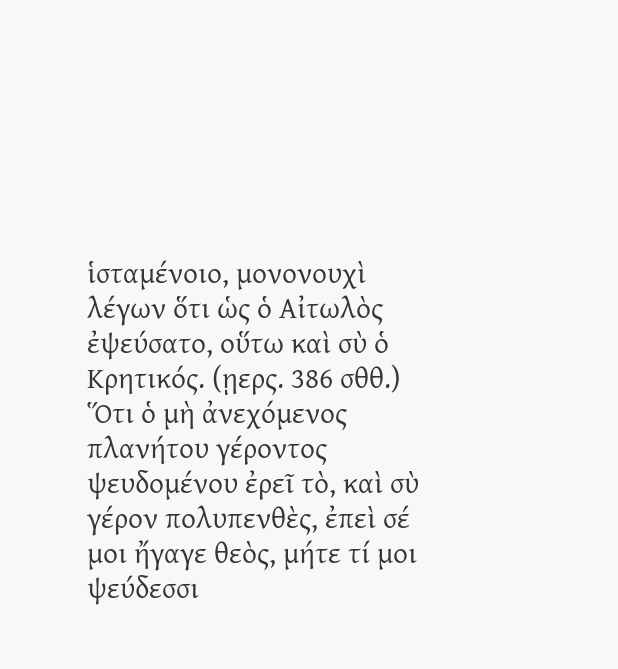ἱσταμένοιο, μονονουχὶ λέγων ὅτι ὡς ὁ Αἰτωλὸς ἐψεύσατο, οὕτω καὶ σὺ ὁ Κρητικός. (ῃερς. 386 σθθ.) Ὅτι ὁ μὴ ἀνεχόμενος πλανήτου γέροντος ψευδομένου ἐρεῖ τὸ, καὶ σὺ γέρον πολυπενθὲς, ἐπεὶ σέ μοι ἤγαγε θεὸς, μήτε τί μοι ψεύδεσσι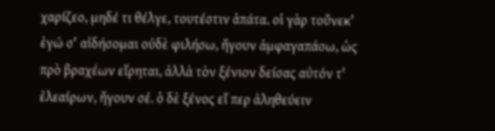χαρίζεο, μηδέ τι θέλγε, τουτέστιν ἀπάτα. οἱ γὰρ τοὔνεκ' ἐγώ σ' αἰδήσομαι οὐδὲ φιλήσω, ἤγουν ἀμφαγαπάσω, ὡς πρὸ βραχέων εἴρηται, ἀλλὰ τὸν ξένιον δείσας αὐτόν τ' ἐλεαίρων, ἤγουν σέ. ὁ δὲ ξένος εἴ περ ἀληθεύειν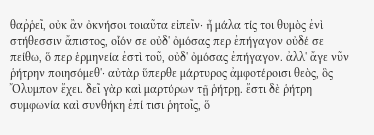θαῤῥεῖ, οὐκ ἂν ὀκνήσοι τοιαῦτα εἰπεῖν· ἦ μάλα τίς τοι θυμὸς ἐνὶ στήθεσσιν ἄπιστος, οἷόν σε οὐδ' ὀμόσας περ ἐπήγαγον οὐδέ σε πείθω, ὅ περ ἑρμηνεία ἐστὶ τοῦ, οὐδ' ὀμόσας ἐπήγαγον. ἀλλ' ἄγε νῦν ῥήτρην ποιησόμεθ'· αὐτὰρ ὕπερθε μάρτυρος ἀμφοτέροισι θεὸς, ὃς Ὄλυμπον ἔχει. δεῖ γὰρ καὶ μαρτύρων τῇ ῥήτρῃ. ἔστι δὲ ῥήτρη συμφωνία καὶ συνθήκη ἐπί τισι ῥητοῖς, ὅ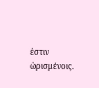ἐστιν ὡρισμένοις.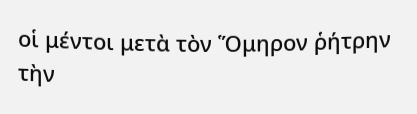οἱ μέντοι μετὰ τὸν Ὅμηρον ῥήτρην τὴν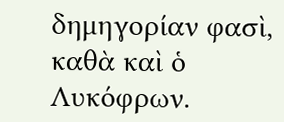δημηγορίαν φασὶ, καθὰ καὶ ὁ Λυκόφρων.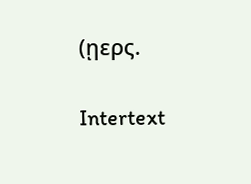(ῃερς.

Intertext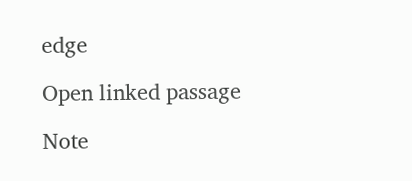edge

Open linked passage

Note